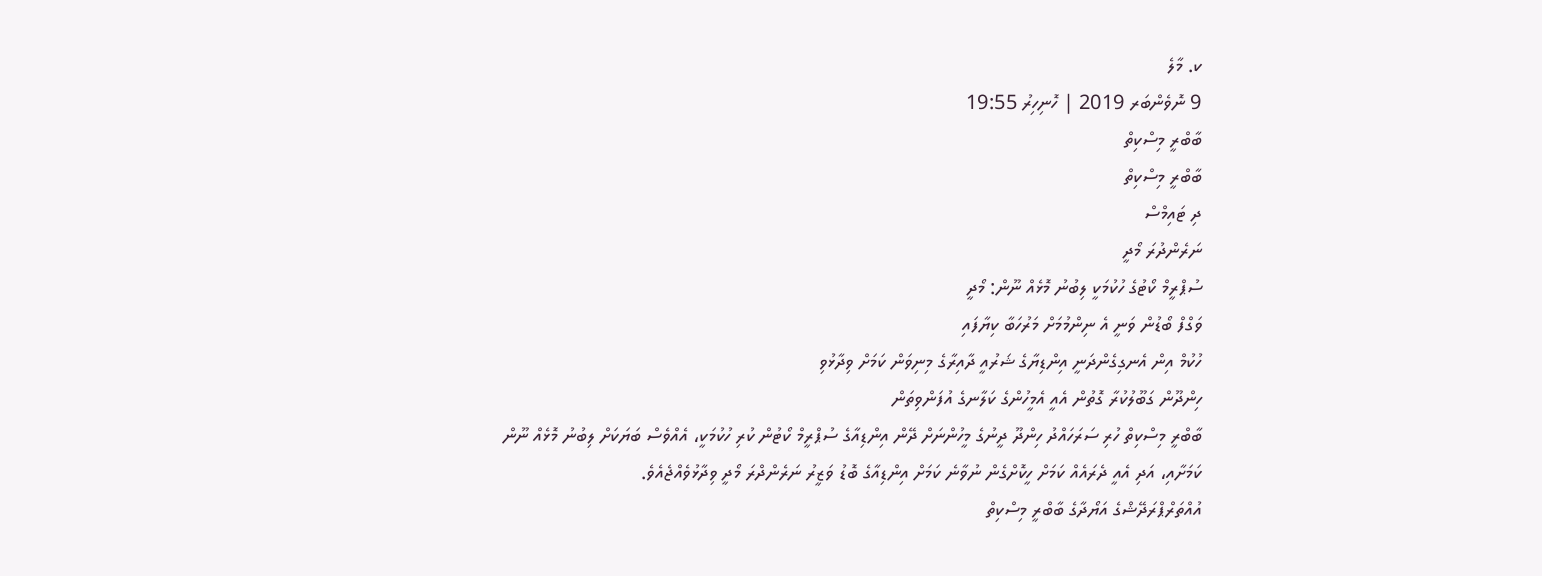ކ. މާލެ
9 ނޮވެންބަރ 2019 | ހޮނިހިރު 19:55
ބާބްރީ މިސްކިތް
ބާބްރީ މިސްކިތް
ދި ޓައިމްސް
ނަރެންދުރަ މޯދީ
ސުޕްރީމް ކޯޓުގެ ހުކުމަކީ ލިބުނު މޮޅެއް ނޫން: މޯދީ
ވަގްފް ބޯޑުން ވަނީ އެ ނިންމުމަށް މަރުހަބާ ކިޔާފައި
ހުކުމް އިން އެނގިގެންދަނީ އިންޑިޔާގެ ޝަރުއީ ދާއިރާގެ މިނިވަން ކަމަށް ވިދާޅުވި
ހިންދޫން ގަބޫލުކުރާ ގޮތުން އެއީ އެމީހުންގެ ކަލާނގެ އުފަންވިތަން
ބާބްރީ މިސްކިތް ހުރި ސަރަހައްދު ހިންދޫ ދީނުގެ މީހުންނަށް ދޭން އިންޑިއާގެ ސުޕްރީމް ކޯޓުން ކުރި ހުކުމަކީ، އެއްވެސް ބަޔަކަށް ލިބުނު މޮޅެއް ނޫން ކަމަށާއި، އަދި އެއީ ދެރައެއް ކަމަށް ހީކޮށްގެން ނުވާނެ ކަމަށް އިންޑިއާގެ ބޮޑު ވަޒީރު ނަރެންދްރަ މޯދީ ވިދާޅުވެއްޖެއެވެ.
އުއްތަރްޕްރަދޭޝްގެ އަޔޯދާގެ ބާބްރީ މިސްކިތް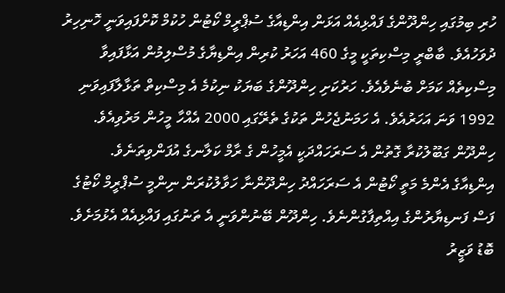ހުރި ބިމުގައި ހިންދޫންގެ ފައްޅިއެއް އަޅަން އިންޑިއާގެ ސުޕްރީމް ކޯޓުން ހުކުމް ކޮށްފައިވަނީ ހޮނިހިރު ދުވަހުއެވެ. ބާބްރީ މިސްކިތަކީ މީގެ 460 އަހަރު ކުރިން އިންޑިޔާގެ މުސްލިމުން އަޅާފައިވާ މިސްކިތެއް ކަމަށް ބުނެވެއެވެ. ހަރުކަށި ހިންދޫންގެ ބަޔަކު ނިކުމެ އެ މިސްކިތް ތަޅާލާފައިވަނި 1992 ވަނަ އަހަރުއެވެ. އެ ހަމަނުޖެހުން ތަކުގެ ތެރޭގައި 2000 އެއްހާ މީހުން މަރުވިއެވެ. ހިންދޫން ގަބޫލުކުރާ ގޮތުން އެ ސަރަހައްދަކީ އެމީހުން ގެ ރާމް ކަލާނގެ އުފަންވިތަނެވެ.
އިންޑިއާގެ އެންމެ މަތީ ކޯޓުން އެ ސަރަހައްދު ހިންދޫންނާ ހަވާލުކުރަން ނިންމީ ސުޕްރީމް ކޯޓުގެ ފަސް ފަނޑިޔާރުންގެ އިއްތިފާގުންނެވެ. ހިންދޫން ބޭނުންވަނީ އެ ތަނުގައި ފައްޅިއެއް އެޅުމަށެވެ.
ބޮޑު ވަޒީރު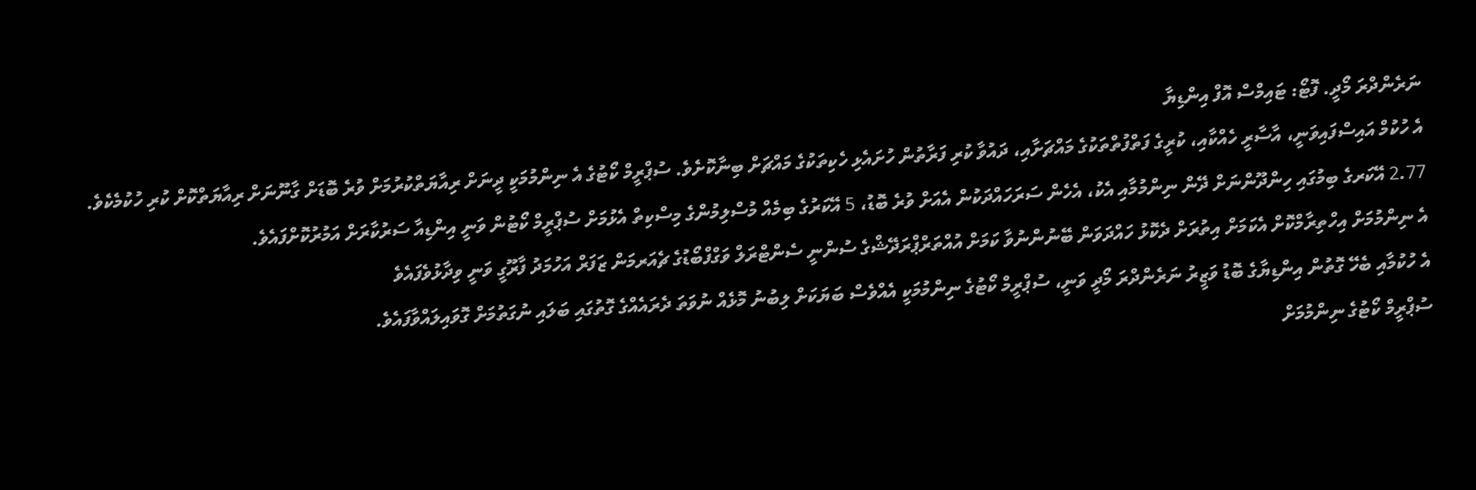ނަރެންދްރަ މޯދީ. ފޮޓޯ: ޓައިމްސް އޮފް އިންޑިޔާ
އެ ހުކުމް އައިސްފައިވަނީ، އާސާރީ ހެއްކާއި، ކުރީގެ ފަތްފުތްތަކުގެ މައްޗަށާއި، ދައުވާ ކުރި ފަރާތުން ހުށައެޅި ހެކިތަކުގެ މައްޗަށް ބިނާކޮށެވެ. ސުޕްރީމް ކޯޓުގެ އެ ނިންމުމަކީ ދީނަށް ރިއާޔަތްކުރުމަށް ވުރެ ބޮޑަށް ގާނޫނަށް ރިއާޔަތްކޮށް ކުރި ހުކުމެކެވެ.
2.77 އޭކަރގެ ބިމުގައި ހިންދޫންނަށް ދޭން ނިންމުމާއި އެކު، އެހެން ސަރަހައްދަކުން އެއަށް ވުރެ ބޮޑު، 5 އޭކަރުގެ ބިމެއް މުސްލިމުންގެ މިސްކިތް އެޅުމަށް ސުޕްރީމް ކޯޓުން ވަނީ އިންޑިއާ ސަރުކާރަށް އަމުރުކޮށްފައެވެ.
އެ ނިންމުމަށް އިހްތިރާމްކޮށް އެކަމަށް އިތުރަށް ދެކޮޅު ހައްދަވަން ބޭނުންނުވާ ކަމަށް އުއްތަރްޕްރަދޭޝްގެ ސުންނީ ސެންޓްރަލް ވަގްފްބޯޑުގެ ޗެއަރމަން ޒަފަރް އަހުމަދު ފާރޫގީ ވަނީ ވިދާޅުވެފައެވެ
އެ ހުކުމާއި ބެހޭ ގޮތުން އިންޑިޔާގެ ބޮޑު ވަޒީރު ނަރެންދްރަ މޯދީ ވަނީ، ސުޕްރީމް ކޯޓުގެ ނިންމުމަކީ އެއްވެސް ބަޔަކަށް ލިބުނު މޮޅެއް ނުވަތަ ދެރައެއްގެ ގޮތުގައި ބަލައި ނުގަތުމަށް ގޮވައިލައްވާފައެވެ.
ސުޕްރީމް ކޯޓުގެ ނިންމުމަށް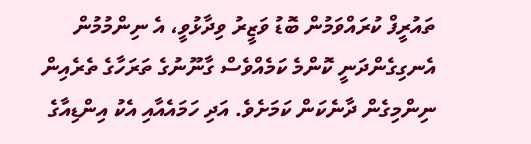ތައުރީފް ކުރައްވަމުން ބޮޑު ވަޒީރު ވިދާޅުވީ، އެ ނިންމުމުން އެނގިގެންދަނީ ކޮންމެ ކަމެއްވެސް ގާނޫނުގެ ތަރަހާގެ ތެރެއިން ނިންމިގެން ދާނެކަން ކަމަށެވެ. އަދި ހަމައެއާއި އެކު އިންޑިއާގެ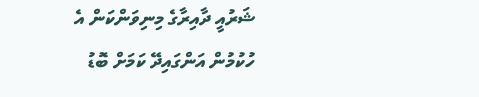ޝަރުއީ ދާއިރާގެ މިނިވަންކަން އެ ހުކުމުން އަންގައިދޭ ކަމަށް ބޮޑު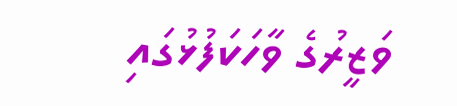ވަޒީރުގެ ވާހަކަފުޅުގައި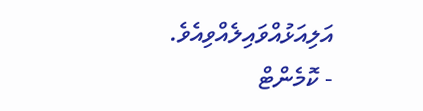އަލިއަޅުއްވައިލެއްވިއެވެ.
- ކޮމެންޓް